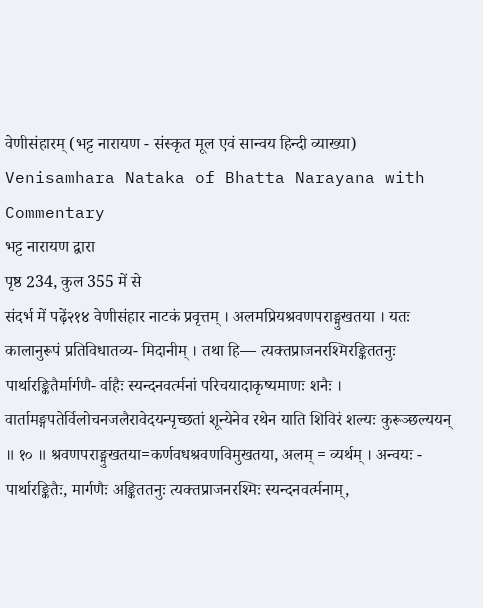वेणीसंहारम् (भट्ट नारायण - संस्कृत मूल एवं सान्वय हिन्दी व्याख्या)
Venisamhara Nataka of Bhatta Narayana with Commentary
भट्ट नारायण द्वारा
पृष्ठ 234, कुल 355 में से
संदर्भ में पढ़ें२१४ वेणीसंहार नाटकं प्रवृत्तम् । अलमप्रियश्रवणपराङ्मुखतया । यतः कालानुरूपं प्रतिविधातव्य- मिदानीम् । तथा हि— त्यक्तप्राजनरश्मिरङ्किततनुः पार्थारङ्कितैर्मार्गणै- र्वाहैः स्यन्दनवर्त्मनां परिचयादाकृष्यमाणः शनैः । वार्तामङ्गपतेर्विलोचनजलैरावेदयन्पृच्छतां शून्येनेव रथेन याति शिविरं शल्यः कुरूञ्छल्ययन् ॥ १० ॥ श्रवणपराङ्मुखतया=कर्णवधश्रवणविमुखतया, अलम् = व्यर्थम् । अन्वयः - पार्थारङ्कितैः, मार्गणैः अङ्किततनुः त्यक्तप्राजनरश्मिः स्यन्दनवर्त्मनाम्,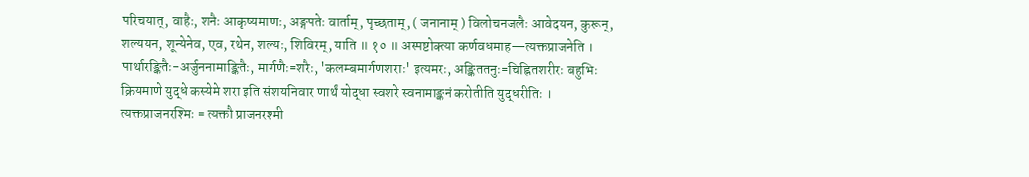परिचयात्, वाहैः, शनैः आकृष्यमाणः, अङ्गपतेः वार्ताम्, पृच्छताम्, ( जनानाम् ) विलोचनजलैः आवेदयन, कुरून्, शल्ययन, शून्येनेव, एव, रथेन, शल्यः, शिविरम्, याति ॥ १० ॥ अस्पष्टोक्त्या कर्णवधमाह—त्यक्तप्राजनेति । पार्थारङ्कितैः-अर्जुननामाङ्कितैः, मार्गणैः=शरैः, 'कलम्बमार्गणशराः' इत्यमरः, अङ्किततनुः=चिह्नितशरीरः बहुभिः क्रियमाणे युद्धे कस्येमे शरा इति संशयनिवार णार्थं योद्धा स्वशरे स्वनामाङ्कनं करोतीति युद्धरीतिः । त्यक्तप्राजनरश्मिः = त्यक्तौ प्राजनरश्मी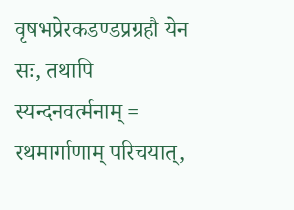वृषभप्रेरकडण्डप्रग्रहौ येन सः, तथापि स्यन्दनवर्त्मनाम् = रथमार्गाणाम् परिचयात्,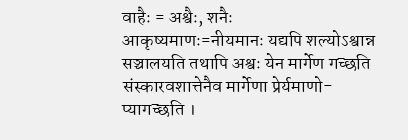वाहैः = अश्वैः, शनैः आकृष्यमाणः=नीयमानः यद्यपि शल्योऽश्वान्न सञ्चालयति तथापि अश्वः येन मार्गेण गच्छति संस्कारवशात्तेनैव मार्गेणा प्रेर्यमाणो- प्यागच्छति ।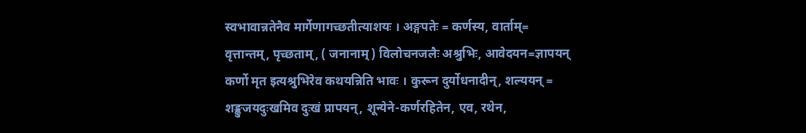स्वभावान्नतेनैव मार्गेणागच्छतीत्याशयः । अङ्गपतेः = कर्णस्य, वार्ताम्= वृत्तान्तम्, पृच्छताम्, ( जनानाम् ) विलोचनजलैः अश्रुभिः, आवेदयन=ज्ञापयन् कर्णो मृत इत्यश्रुभिरेव कथयन्निति भावः । कुरून दुर्योधनादीन्, शल्ययन् = शङ्कुजयदुःखमिव दुःखं प्रापयन्, शून्येने-कर्णरहितेन, एव, रथेन,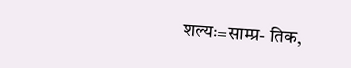शल्यः=साम्प्र- तिक,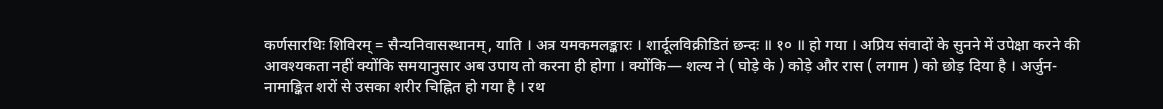कर्णसारथिः शिविरम् = सैन्यनिवासस्थानम्, याति । अत्र यमकमलङ्कारः । शार्दूलविक्रीडितं छन्दः ॥ १० ॥ हो गया । अप्रिय संवादों के सुनने में उपेक्षा करने की आवश्यकता नहीं क्योंकि समयानुसार अब उपाय तो करना ही होगा । क्योंकि— शल्य ने ( घोड़े के ) कोड़े और रास ( लगाम ) को छोड़ दिया है । अर्जुन-नामाङ्कित शरों से उसका शरीर चिह्नित हो गया है । रथ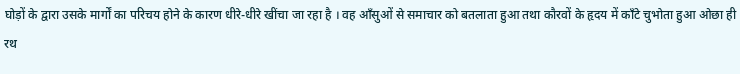घोड़ों के द्वारा उसके मार्गों का परिचय होने के कारण धीरे-धीरे खींचा जा रहा है । वह आँसुओं से समाचार को बतलाता हुआ तथा कौरवों के हृदय में काँटे चुभोता हुआ ओछा ही रथ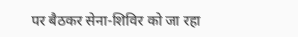पर बैठकर सेना-शिविर को जा रहा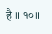है ॥ १०॥